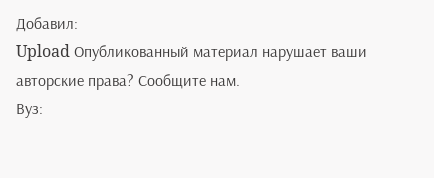Добавил:
Upload Опубликованный материал нарушает ваши авторские права? Сообщите нам.
Вуз: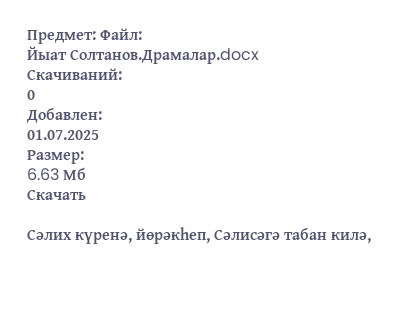Предмет: Файл:
Йыат Солтанов.Драмалар.docx
Скачиваний:
0
Добавлен:
01.07.2025
Размер:
6.63 Mб
Скачать

Сәлих күренә, йөрәкһеп, Сәлисәгә табан килә,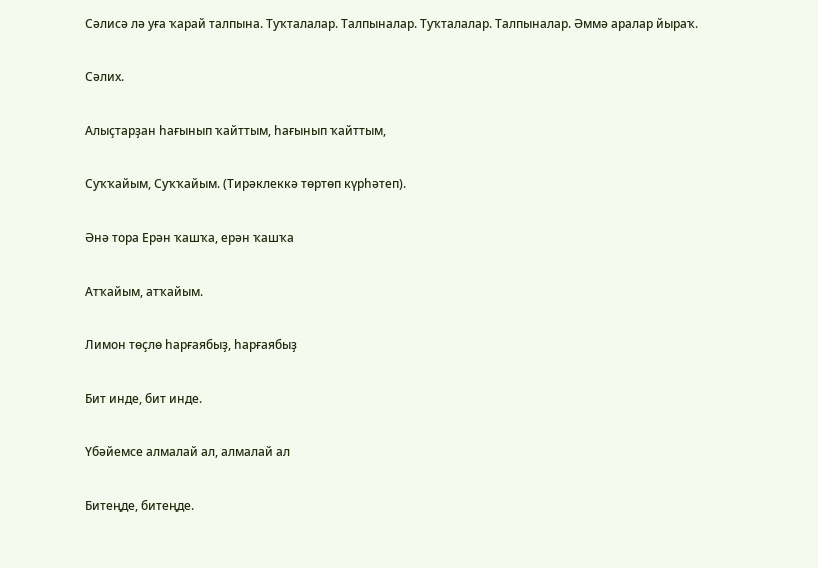Сәлисә лә уға ҡарай талпына. Туҡталалар. Талпыналар. Туҡталалар. Талпыналар. Әммә аралар йыраҡ.

Сәлих.

Алыҫтарҙан һағынып ҡайттым, һағынып ҡайттым,

Суҡҡайым, Суҡҡайым. (Тирәклеккә төртөп күрһәтеп).

Әнә тора Ерән ҡашҡа, ерән ҡашҡа

Атҡайым, атҡайым.

Лимон төҫлө һарғаябыҙ, һарғаябыҙ

Бит инде, бит инде.

Үбәйемсе алмалай ал, алмалай ал

Битеңде, битеңде.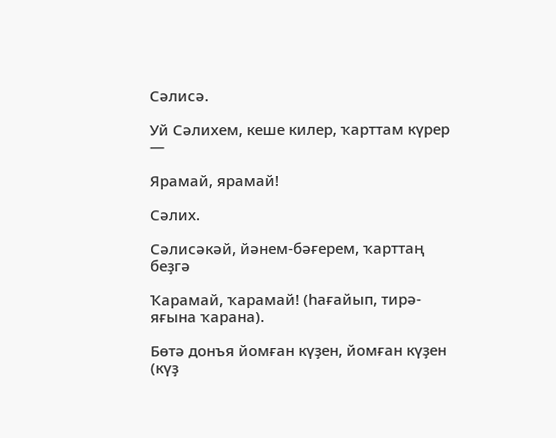Сәлисә.

Уй Сәлихем, кеше килер, ҡарттам күрер —

Ярамай, ярамай!

Сәлих.

Сәлисәкәй, йәнем-бәғерем, ҡарттаң беҙгә

Ҡарамай, ҡарамай! (һағайып, тирә-яғына ҡарана).

Бөтә донъя йомған күҙен, йомған күҙен (күҙ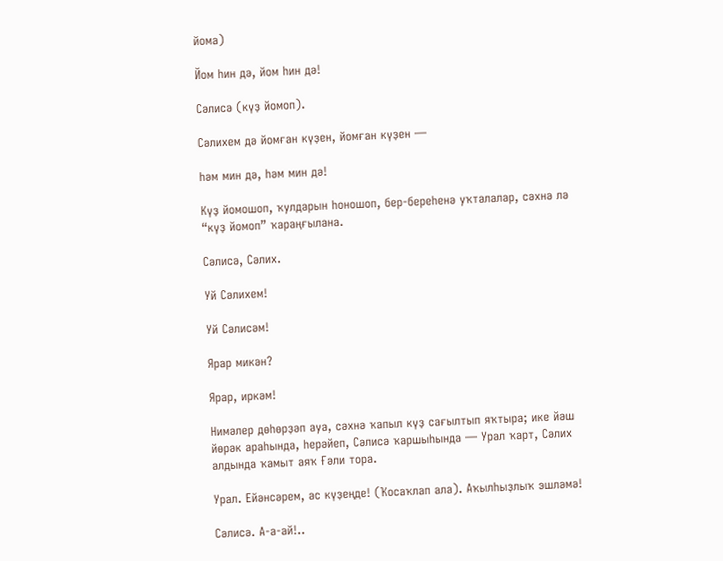йома)

Йом һин дә, йом һин дә!

Сәлисә (күҙ йомоп).

Сәлихем дә йомған күҙен, йомған күҙен —

һәм мин дә, һәм мин дә!

Күҙ йомошоп, ҡулдарын һоношоп, бер-береһенә уҡталалар, сәхнә лә “күҙ йомоп” ҡараңғылана.

Сәлисә, Сәлих.

Уй Сәлихем!

Уй Сәлисәм!

Ярар микән?

Ярар, иркәм!

Нимәлер дөһөрҙәп ауа, сәхнә ҡапыл күҙ сағылтып яҡтыра; ике йәш йөрәк араһында, һерәйеп, Сәлисә ҡаршыһында — Урал ҡарт, Сәлих алдында ҡамыт аяҡ Ғәли тора.

Урал. Ейәнсәрем, ас күҙеңде! (Ҡосаҡлап ала). Аҡылһыҙлыҡ эшләмә!

Сәлисә. А-а-ай!..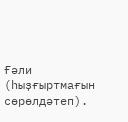Ғәли (һыҙғыртмағын сөрөлдәтеп).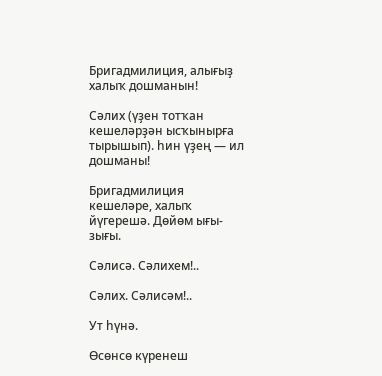Бригадмилиция, алығыҙ халыҡ дошманын!

Сәлих (үҙен тотҡан кешеләрҙән ысҡынырға тырышып). һин үҙең — ил дошманы!

Бригадмилиция кешеләре, халыҡ йүгерешә. Дөйөм ығы-зығы.

Сәлисә. Сәлихем!..

Сәлих. Сәлисәм!..

Ут һүнә.

Өсөнсө күренеш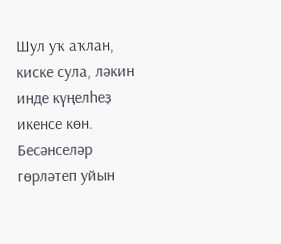Шул уҡ аҡлан, киске сула, ләкин инде күңелһеҙ икенсе көн. Бесәнселәр гөрләтеп уйын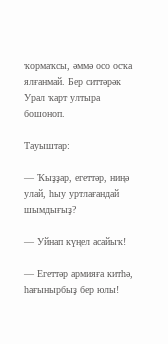ҡормаҡсы, әммә осо осҡа ялғанмай. Бер ситтәрәк Урал ҡарт ултыра бошоноп.

Тауыштар:

— Ҡыҙҙар, егеттәр, ниңә улай, һыу уртлағандай шымдығыҙ?

— Уйнап күңел асайыҡ!

— Егеттәр армияға китһә, һағынырбыҙ бер юлы!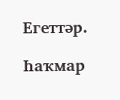Егеттәр.

Һаҡмар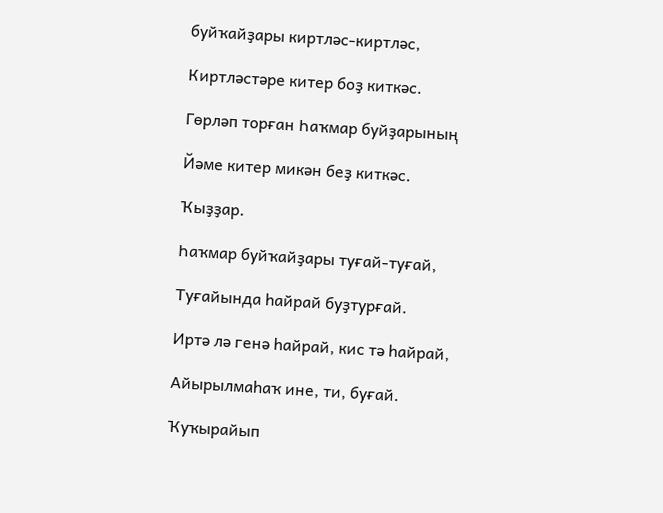буйҡайҙары киртләс-киртләс,

Киртләстәре китер боҙ киткәс.

Гөрләп торған Һаҡмар буйҙарының

Йәме китер микән беҙ киткәс.

Ҡыҙҙар.

Һаҡмар буйҡайҙары туғай-туғай,

Туғайында һайрай буҙтурғай.

Иртә лә генә һайрай, кис тә һайрай,

Айырылмаһаҡ ине, ти, буғай.

Ҡуҡырайып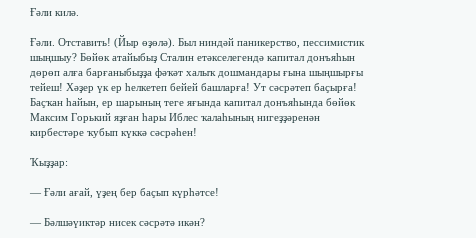Ғәли килә.

Ғәли. Отставить! (Йыр өҙөлә). Был ниндәй паникерство, пессимистик шыңшыу? Бөйөк атайыбыҙ Сталин етәкселегендә капитал донъяһын дөрөп алға барғаныбыҙҙа фәҡәт халыҡ дошмандары ғына шыңшырғы тейеш! Хәҙер үк ер һелкетеп бейей башларға! Ут сәсрәтеп баҫырға! Баҫҡан һайын, ер шарының теге яғында капитал донъяһында бөйөк Максим Горький яҙған һары Иблес ҡалаһының нигеҙҙәренән кирбестәре ҡубып күккә сәсрәһен!

Ҡыҙҙар:

— Ғәли ағай, үҙең бер баҫып күрһәтсе!

— Бәлшәүиктәр нисек сәсрәтә икән?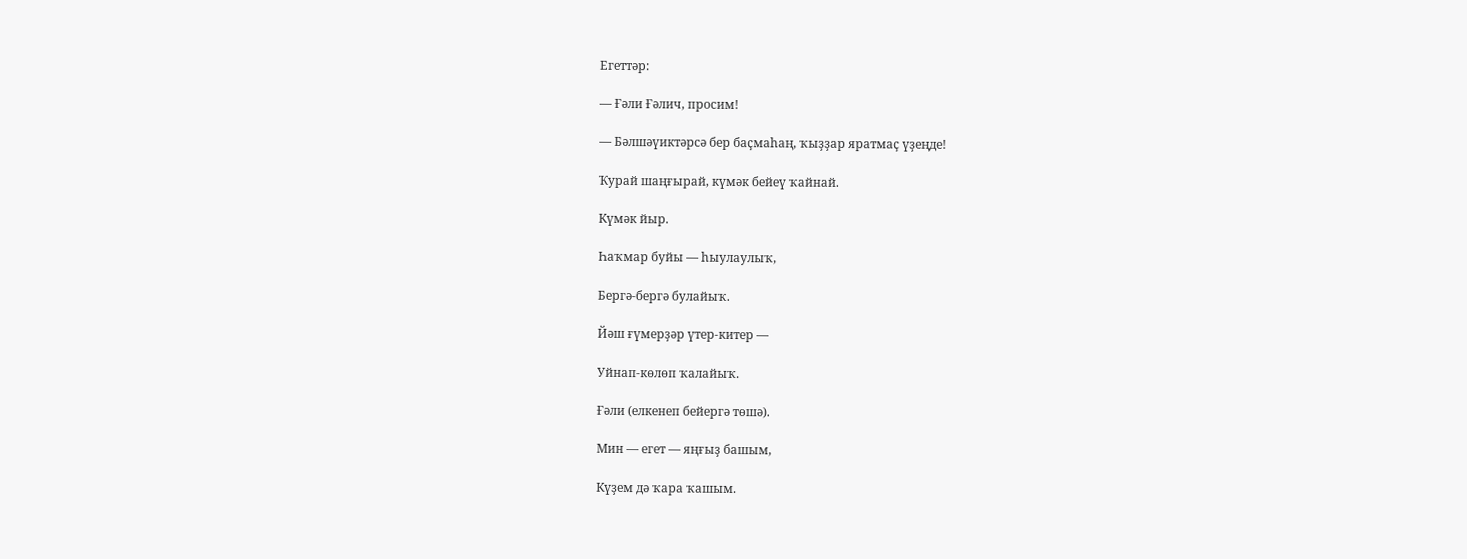Егеттәр:

— Ғәли Ғәлич, просим!

— Бәлшәүиктәрсә бер баҫмаһаң, ҡыҙҙар яратмаҫ үҙеңде!

Ҡурай шаңғырай, күмәк бейеү ҡайнай.

Күмәк йыр.

Һаҡмар буйы — һыулаулыҡ,

Бергә-бергә булайыҡ.

Йәш ғүмерҙәр үтер-китер —

Уйнап-көлөп ҡалайыҡ.

Ғәли (елкенеп бейергә төшә).

Мин — егет — яңғыҙ башым,

Күҙем дә ҡара ҡашым.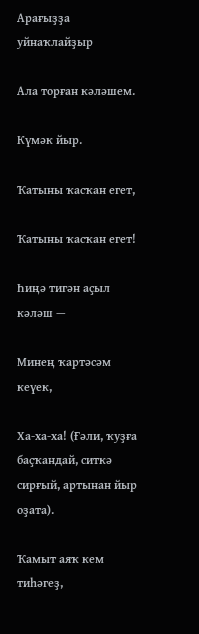Арағыҙҙа уйнаҡлайҙыр

Ала торған кәләшем.

Күмәк йыр.

Ҡатыны ҡасҡан егет,

Ҡатыны ҡасҡан егет!

Һиңә тигән аҫыл кәләш —

Минең ҡартәсәм кеүек,

Ха-ха-ха! (Ғәли, ҡуҙға баҫҡандай, ситкә сирғый, артынан йыр оҙата).

Ҡамыт аяҡ кем тиһәгеҙ,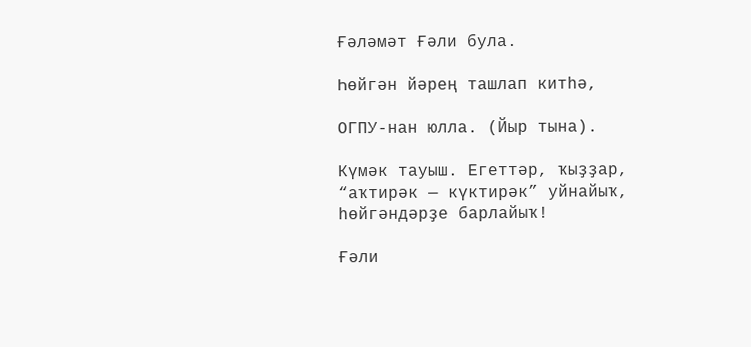Ғәләмәт Ғәли була.

Һөйгән йәрең ташлап китһә,

ОГПУ-нан юлла. (Йыр тына).

Күмәк тауыш. Егеттәр, ҡыҙҙар, “аҡтирәк — күктирәк” уйнайыҡ, һөйгәндәрҙе барлайыҡ!

Ғәли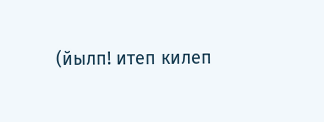(йылп! итеп килеп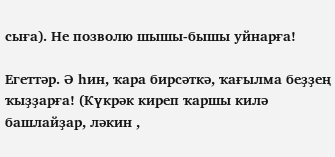сыға). Не позволю шышы-бышы уйнарға!

Егеттәр. Ә һин, ҡара бирсәткә, ҡағылма беҙҙең ҡыҙҙарға! (Күкрәк киреп ҡаршы килә башлайҙар, ләкин ,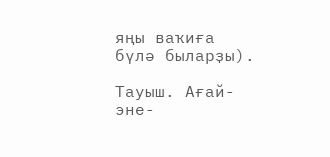яңы ваҡиға бүлә быларҙы).

Тауыш. Ағай-эне-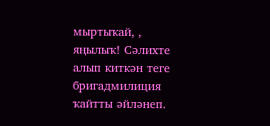мыртыҡай, , яңылыҡ! Сәлихте алып киткән теге бригадмилиция ҡайтты әйләнеп.